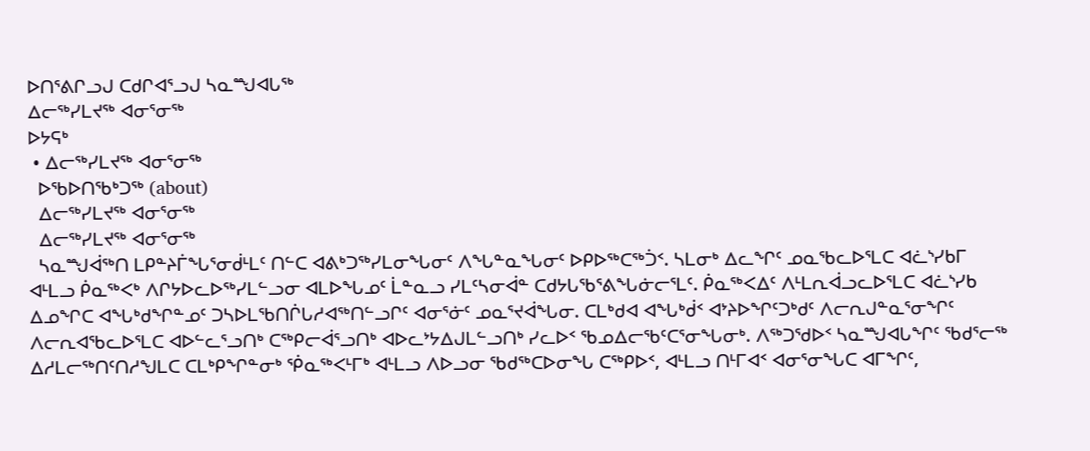ᐅᑎᕐᕕᒋᓗᒍ ᑕᑯᒋᐊᕐᓗᒍ ᓴᓇᙳᐊᒐᖅ
ᐃᓕᖅᓯᒪᔪᖅ ᐊᓂᕐᓂᖅ
ᐅᔭᕋᒃ
 • ᐃᓕᖅᓯᒪᔪᖅ ᐊᓂᕐᓂᖅ
  ᐅᖃᐅᑎᖃᒃᑐᖅ (about)
  ᐃᓕᖅᓯᒪᔪᖅ ᐊᓂᕐᓂᖅ
  ᐃᓕᖅᓯᒪᔪᖅ ᐊᓂᕐᓂᖅ
  ᓴᓇᙳᐋᖅᑎ ᒪᑭᓐᔨᒦᖓᕐᓂᑰᒻᒪᑦ ᑎᓪᑕ ᐊᕕᒃᑐᖅᓯᒪᓂᖓᓂᑦ ᐱᖓᓐᓇᖓᓂᑦ ᐅᑭᐅᖅᑕᖅᑑᑉ. ᓴᒪᓂᒃ ᐃᓚᖏᑦ ᓄᓇᖃᓚᐅᕐᒪᑕ ᐊᓛᔅᓯᑲᒥ ᐊᒻᒪᓗ ᑮᓇᖅᐸᒃ ᐱᒋᔭᐅᓚᐅᖅᓯᒪᓪᓗᓂ ᐊᒪᐅᖓᓄᑦ ᒫᓐᓇᓗ ᓯᒪᑦᓴᓂᐋᓐ ᑕᑯᔭᒐᖃᕐᕕᖓᓃᓕᕐᒪᑦ. ᑮᓇᖅᐸᐃᑦ ᐱᒻᒪᕆᐋᓗᓚᐅᕐᒪᑕ ᐊᓛᔅᓯᑲ ᐃᓄᖏᑕ ᐊᖓᒃᑯᖏᓐᓄᑦ ᑐᓴᐅᒪᖃᑎᒌᒐᓱᐊᖅᑎᓪᓗᒋᑦ ᐊᓂᕐᓃᑦ ᓄᓇᕐᔪᐋᖓᓂ. ᑕᒪᒃᑯᐊ ᐊᖓᒃᑰᑉ ᐊᔾᔨᐅᖏᑦᑐᒃᑯᑦ ᐱᓕᕆᒍᓐᓇᕐᓂᖏᑦ ᐱᓕᕆᐊᖃᓚᐅᕐᒪᑕ ᐊᐅᓪᓚᕐᓗᑎᒃ ᑕᖅᑭᓕᐋᕐᓗᑎᒃ ᐊᐅᓚᔾᔭᐃᒍᒪᓪᓗᑎᒃ ᓯᓚᐅᑉ ᖃᓄᐃᓕᖃᑦᑕᕐᓂᖓᓂᒃ. ᐱᖅᑐᖁᐅᑉ ᓴᓇᙳᐊᒐᖏᑦ ᖃᑯᕐᓕᖅ ᐃᓱᒪᓕᖅᑎᑦᑎᓱᖑᒪᑕ ᑕᒪᒃᑭᖏᓐᓂᒃ ᖀᓇᖅᐸᒻᒥᒃ ᐊᒻᒪᓗ ᐱᐅᓗᓂ ᖃᑯᖅᑕᐅᓂᖓ ᑕᖅᑭᐅᑉ, ᐊᒻᒪᓗ ᑎᒻᒥᐊᑉ ᐊᓂᕐᓂᖓᑕ ᐊᒥᖏᑦ,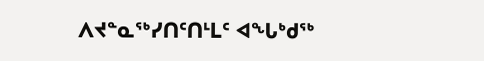ᐱᔪᓐᓇᖅᓯᑎᑦᑎᒻᒪᑦ ᐊᖓᒃᑯᖅ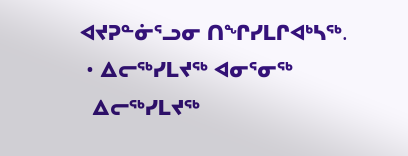ᐊᔪᕈᓐᓃᕐᓗᓂ ᑎᖏᓯᒪᒋᐊᒃᓴᖅ.
 • ᐃᓕᖅᓯᒪᔪᖅ ᐊᓂᕐᓂᖅ
  ᐃᓕᖅᓯᒪᔪᖅ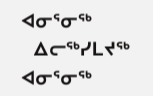ᐊᓂᕐᓂᖅ
  ᐃᓕᖅᓯᒪᔪᖅ ᐊᓂᕐᓂᖅ